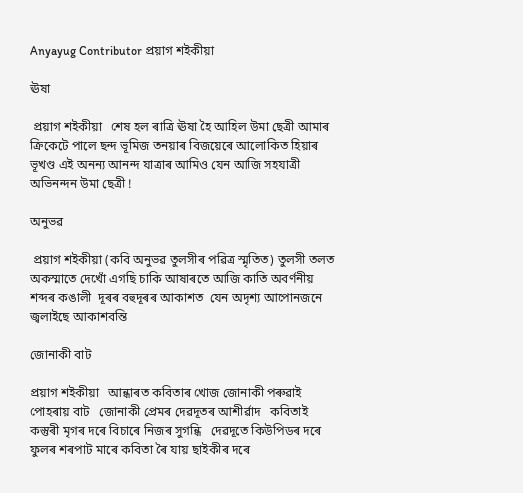Anyayug Contributor প্ৰয়াগ শইকীয়া

ঊষা

 প্ৰয়াগ শইকীয়া   শেষ হল ৰাত্ৰি ঊষা হৈ আহিল উমা ছেত্ৰী আমাৰ ক্ৰিকেটে পালে ছন্দ ভূমিজ তনয়াৰ বিজয়েৰে আলোকিত হিয়াৰ ভূখণ্ড এই অনন্য আনন্দ যাত্ৰাৰ আমিও যেন আজি সহযাত্ৰী অভিনন্দন উমা ছেত্ৰী !

অনুভৱ

 প্ৰয়াগ শইকীয়া (কবি অনুভৱ তুলসীৰ পৱিত্ৰ স্মৃতিত) তুলসী তলত অকস্মাতে দেখোঁ এগছি চাকি আষাৰতে আজি কাতি অবৰ্ণনীয় শব্দৰ কঙালী  দূৰৰ বহুদূৰৰ আকাশত  যেন অদৃশ্য আপোনজনে জ্বলাইছে আকাশবন্তি

জোনাকী বাট

প্ৰয়াগ শইকীয়া   আন্ধাৰত কবিতাৰ খোজ জোনাকী পৰুৱাই পোহৰায় বাট   জোনাকী প্ৰেমৰ দেৱদূতৰ আশীৰ্ৱাদ   কবিতাই কস্তুৰী মৃগৰ দৰে বিচাৰে নিজৰ সুগন্ধি   দেৱদূতে কিউপিডৰ দৰে ফুলৰ শৰপাট মাৰে কবিতা ৰৈ যায় ছাইকীৰ দৰে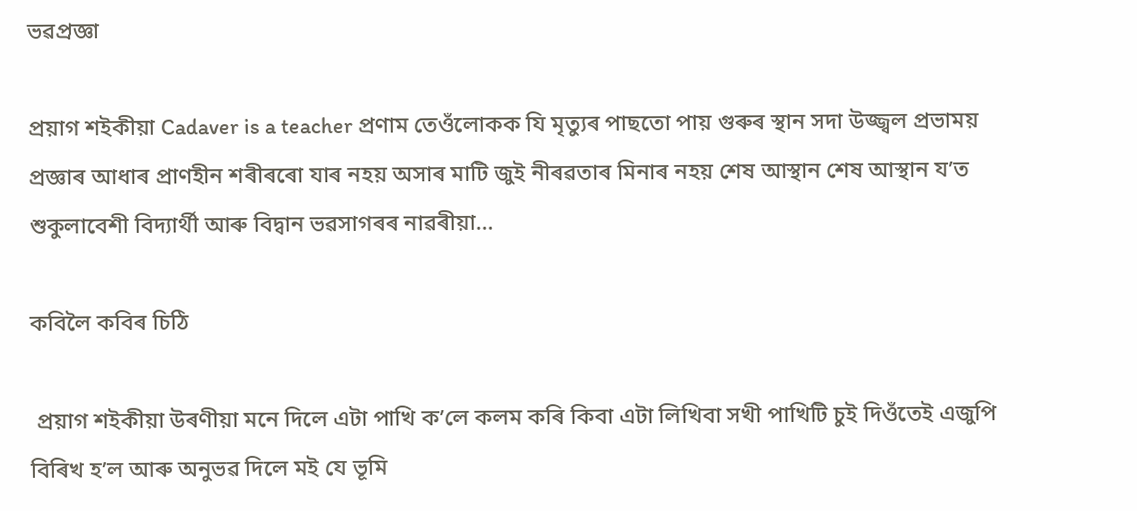ভৱপ্ৰজ্ঞা

প্ৰয়াগ শইকীয়া Cadaver is a teacher প্ৰণাম তেওঁলোকক যি মৃত্যুৰ পাছতো পায় গুৰুৰ স্থান সদা উজ্জ্বল প্ৰভাময় প্ৰজ্ঞাৰ আধাৰ প্ৰাণহীন শৰীৰৰো যাৰ নহয় অসাৰ মাটি জুই নীৰৱতাৰ মিনাৰ নহয় শেষ আস্থান শেষ আস্থান য’ত শুকুলাবেশী বিদ্যাৰ্থী আৰু বিদ্বান ভৱসাগৰৰ নাৱৰীয়া…

কবিলৈ কবিৰ চিঠি

 প্ৰয়াগ শইকীয়া উৰণীয়া মনে দিলে এটা পাখি ক’লে কলম কৰি কিবা এটা লিখিবা সখী পাখিটি চুই দিওঁতেই এজুপি বিৰিখ হ’ল আৰু অনুভৱ দিলে মই যে ভূমি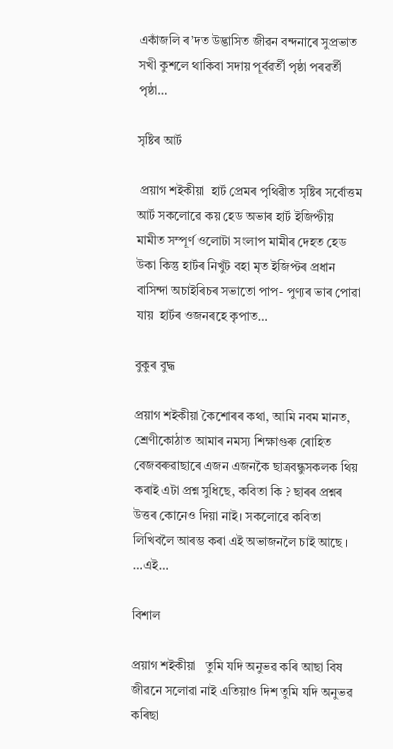একাঁজলি ৰ’দত উদ্ভাসিত জীৱন বন্দনাৰে সুপ্ৰভাত সখী কুশলে থাকিবা সদায় পূৰ্বৱৰ্তী পৃষ্ঠা পৰৱৰ্তী পৃষ্ঠা…

সৃষ্টিৰ আৰ্ট

 প্ৰয়াগ শইকীয়া  হাৰ্ট প্ৰেমৰ পৃথিৱীত সৃষ্টিৰ সৰ্বোত্তম আৰ্ট সকলোৱে কয় হেড অভাৰ হাৰ্ট ইজিপ্টীয় মামীত সম্পূৰ্ণ ওলোটা সংলাপ মামীৰ দেহত হেড উকা কিন্তু হাৰ্টৰ নিখুঁট বহা মৃত ইজিপ্টৰ প্ৰধান বাসিন্দা অচাইৰিচৰ সভাতো পাপ- পুণ্যৰ ভাৰ পোৱা যায়  হাৰ্টৰ ওজনৰহে কৃপাত…

বুকুৰ বুদ্ধ

প্ৰয়াগ শইকীয়া কৈশোৰৰ কথা, আমি নবম মানত, শ্ৰেণীকোঠাত আমাৰ নমস্য শিক্ষাগুৰু ৰোহিত বেজবৰুৱাছাৰে এজন এজনকৈ ছাত্ৰবন্ধুসকলক থিয় কৰাই এটা প্ৰশ্ন সুধিছে, কবিতা কি ? ছাৰৰ প্ৰশ্নৰ উত্তৰ কোনেও দিয়া নাই। সকলোৱে কবিতা লিখিবলৈ আৰম্ভ কৰা এই অভাজনলৈ চাই আছে । …এই…

বিশাল

প্ৰয়াগ শইকীয়া   তুমি যদি অনুভৱ কৰি আছা বিষ জীৱনে সলোৱা নাই এতিয়াও দিশ তুমি যদি অনুভৱ কৰিছা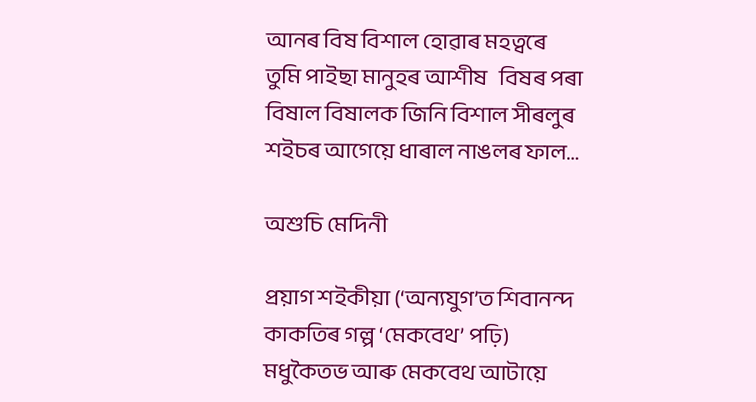আনৰ বিষ বিশাল হোৱাৰ মহত্বৰে তুমি পাইছা মানুহৰ আশীষ   বিষৰ পৰা বিষাল বিষালক জিনি বিশাল সীৰলুৰ শইচৰ আগেয়ে ধাৰাল নাঙলৰ ফাল…

অশুচি মেদিনী

প্ৰয়াগ শইকীয়া (‘অন্যযুগ’ত শিবানন্দ কাকতিৰ গল্প ‘মেকবেথ’ পঢ়ি) মধুকৈতভ আৰু মেকবেথ আটায়ে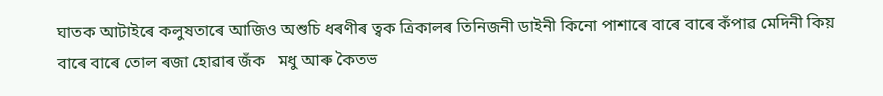ঘাতক আটাইৰে কলুষতাৰে আজিও অশুচি ধৰণীৰ ত্বক ত্ৰিকালৰ তিনিজনী ডাইনী কিনো পাশাৰে বাৰে বাৰে কঁপাৱ মেদিনী কিয় বাৰে বাৰে তোল ৰজা হোৱাৰ জঁক   মধু আৰু কৈতভ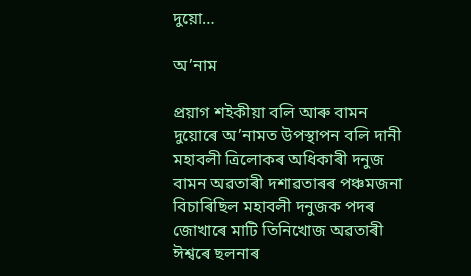দুয়ো…

অ’নাম

প্ৰয়াগ শইকীয়া বলি আৰু বামন দুয়োৰে অ’নামত উপস্থাপন বলি দানী মহাবলী ত্ৰিলোকৰ অধিকাৰী দনুজ   বামন অৱতাৰী দশাৱতাৰৰ পঞ্চমজনা বিচাৰিছিল মহাবলী দনুজক পদৰ জোখাৰে মাটি তিনিখোজ অৱতাৰী ঈশ্বৰে ছলনাৰ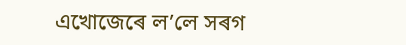এখোজেৰে ল’লে সৰগ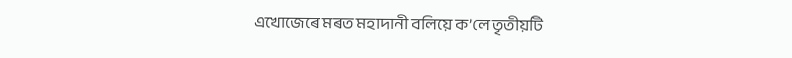এখোজেৰে মৰত মহাদানী বলিয়ে ক’লে তৃতীয়টি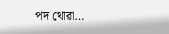পদ থোৱা…